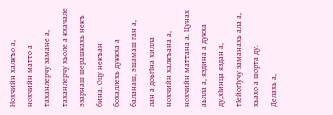Нохчийн халкъо а, нохчийн матто а таханлерчу замане а, таханлерчу хьоле а кхачале эзарнаш шерашкахь некъ бина. Оцу некъан бохаллехь дуккха а баланаш, эшамаш ган а, лан а доьгIна хилла нохчийн халкъана а, нохчийн маттана а. Цунах аьлла а, яздина а дукха ду,хIинца яздан а, тIейогIучу заманахь ала а, хьахо а шорта ду.
Делахь а,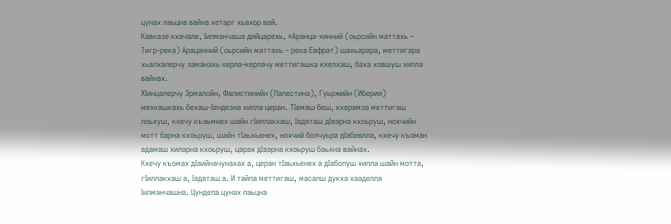цунах лаьцна вайна хетарг хьахор вай.
Кавказе кхачале, Iилманчаша дийцарехь, «Аранца-хинний (оьрсийн маттахь – Тигр-река) Арацанний (оьрсийн маттахь – река Евфрат) шахьарара, меттигара хьалхалерчу заманахь керла-керлачу меттигашка кхелхаш, баха ховшуш хилла вайнах.
ХIинцалерчу Эрмалойн, Фалистинийн (Палестина), Гуьржийн (Иберия) мехкашкахь бехаш-Iендезна хилла церан. ТIемаш беш, кхерамза меттигаш лоьхуш, кхечу къаьмнех шайн гIиллакхаш, Iадаташ дIаэрна кхоьруш, нохчийн мотт барна кхоьруш, шайн тIаьхьенех, нохчий болчуьра дIабевлла, кхечу къоман адамаш хиларна кхоьруш, царах дIаэрна кхоьруш баьхна вайнах.
Кхечу къомах дIаийначунахах а, церан тIаьхьенех а дIаболуш хилла шайн мотта, гIиллакхаш а, Iадаташ а. И тайпа меттигаш, масалш дукха хааделла Iилманчашна. Цундела цунах лаьцна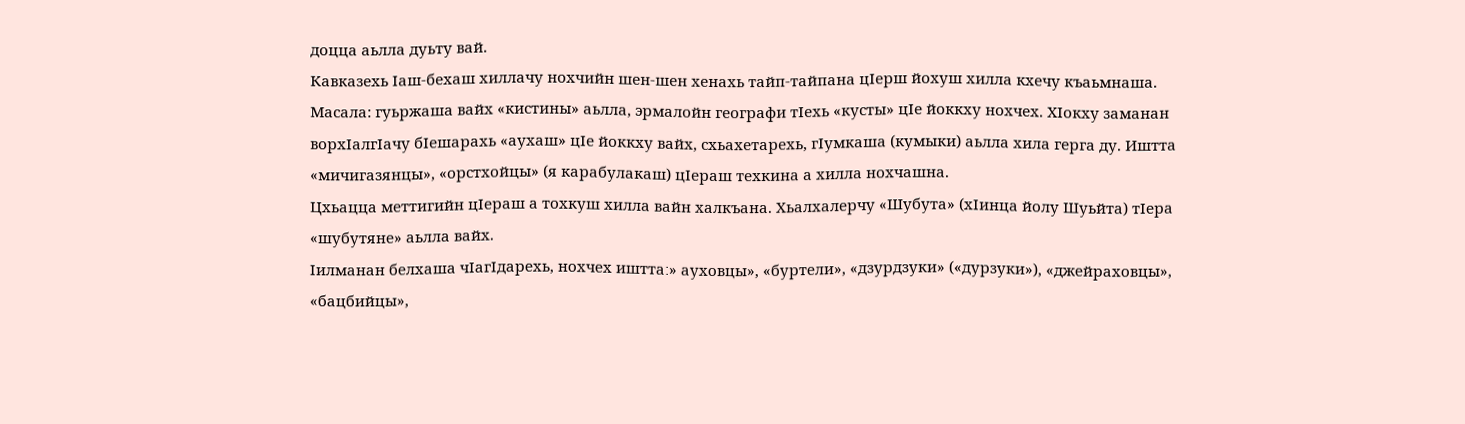доцца аьлла дуьту вай.
Кавказехь Iаш-бехаш хиллачу нохчийн шен-шен хенахь тайп-тайпана цIерш йохуш хилла кхечу къаьмнаша. Масала: гуьржаша вайх «кистины» аьлла, эрмалойн географи тIехь «кусты» цIе йоккху нохчех. ХIокху заманан ворхIалгIачу бIешарахь «аухаш» цIе йоккху вайх, схьахетарехь, гIумкаша (кумыки) аьлла хила герга ду. Иштта «мичигазянцы», «орстхойцы» (я карабулакаш) цIераш техкина а хилла нохчашна.
Цхьацца меттигийн цIераш а тохкуш хилла вайн халкъана. Хьалхалерчу «Шубута» (хIинца йолу Шуьйта) тIера «шубутяне» аьлла вайх.
Iилманан белхаша чIагIдарехь, нохчех иштта׃» ауховцы», «буртели», «дзурдзуки» («дурзуки»), «джейраховцы», «бацбийцы»,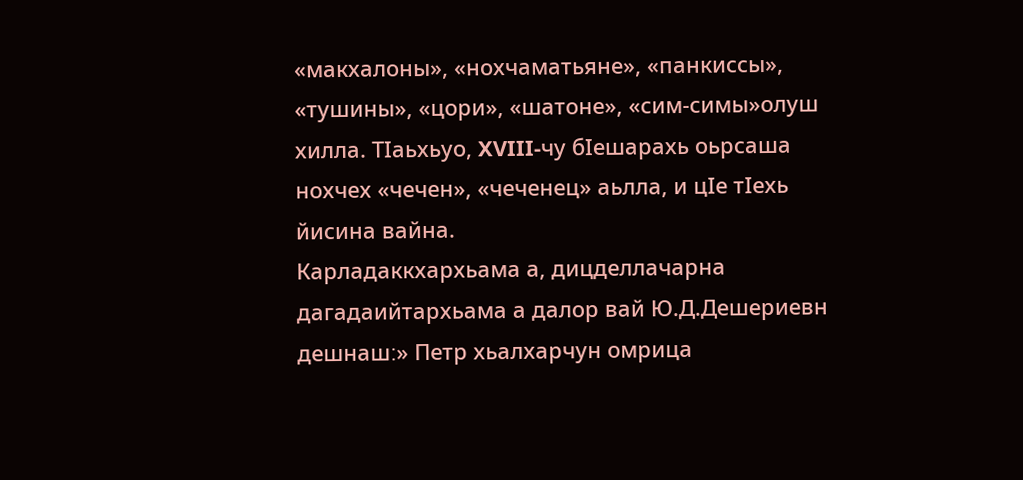«макхалоны», «нохчаматьяне», «панкиссы», «тушины», «цори», «шатоне», «сим-симы»олуш хилла. ТIаьхьуо, XVIII-чу бIешарахь оьрсаша нохчех «чечен», «чеченец» аьлла, и цIе тIехь йисина вайна.
Карладаккхархьама а, дицделлачарна дагадаийтархьама а далор вай Ю.Д.Дешериевн дешнаш׃» Петр хьалхарчун омрица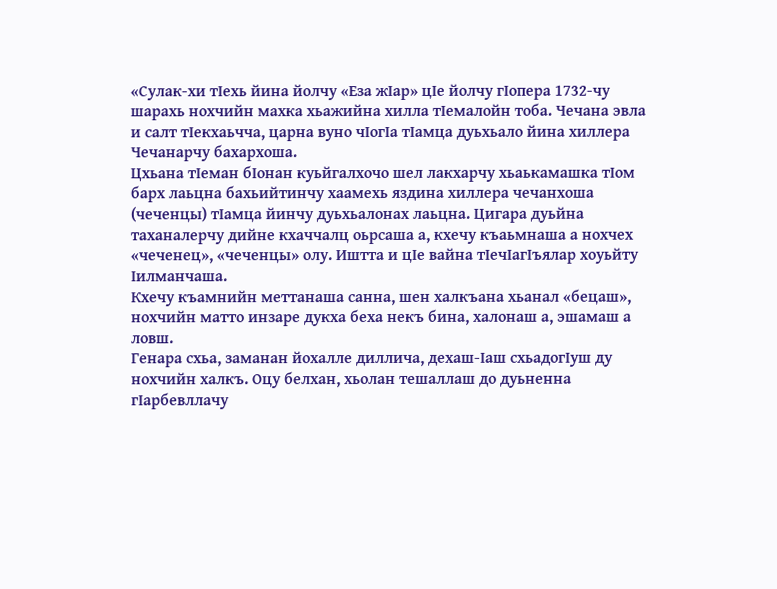«Сулак-хи тIехь йина йолчу «Еза жIар» цIе йолчу гIопера 1732-чу шарахь нохчийн махка хьажийна хилла тIемалойн тоба. Чечана эвла и салт тIекхаьчча, царна вуно чIогIа тIамца дуьхьало йина хиллера Чечанарчу бахархоша.
Цхьана тIеман бIонан куьйгалхочо шел лакхарчу хьаькамашка тIом барх лаьцна бахьийтинчу хаамехь яздина хиллера чечанхоша (чеченцы) тIамца йинчу дуьхьалонах лаьцна. Цигара дуьйна таханалерчу дийне кхаччалц оьрсаша а, кхечу къаьмнаша а нохчех «чеченец», «чеченцы» олу. Иштта и цIе вайна тIечIагIъялар хоуьйту Iилманчаша.
Кхечу къамнийн меттанаша санна, шен халкъана хьанал «бецаш», нохчийн матто инзаре дукха беха некъ бина, халонаш а, эшамаш а ловш.
Генара схьа, заманан йохалле диллича, дехаш-Iаш схьадогIуш ду нохчийн халкъ. Оцу белхан, хьолан тешаллаш до дуьненна гIарбевллачу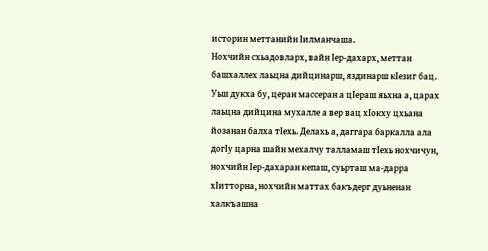историн меттанийн Iилманчаша.
Нохчийн схьадовларх, вайн Iер-дахарх, меттан башхаллех лаьцна дийцинарш, яздинарш кIезиг бац. Уьш дукха бу, церан массеран а цIераш яьхна а, царах лаьцна дийцина мухалле а вер вац хIокху цхьана йозанан балха тIехь. Делахь а, даггара баркалла ала догIу царна шайн мехалчу талламаш тIехь нохчичун, нохчийн Iер-дахаран кепаш, суьрташ ма-дарра хIитторна, нохчийн маттах бакъдерг дуьненан халкъашна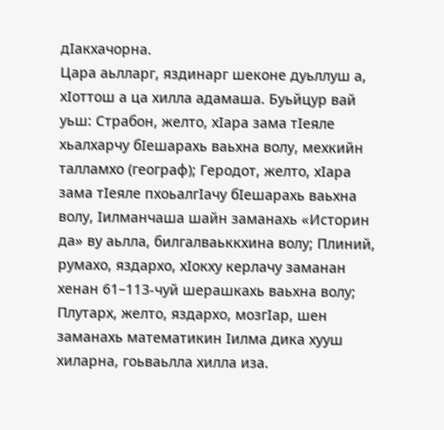дIакхачорна.
Цара аьлларг, яздинарг шеконе дуьллуш а, хIоттош а ца хилла адамаша. Буьйцур вай уьш: Страбон, желто, хIара зама тIеяле хьалхарчу бIешарахь ваьхна волу, мехкийн талламхо (географ); Геродот, желто, хIара зама тIеяле пхоьалгIачу бIешарахь ваьхна волу, Iилманчаша шайн заманахь «Историн да» ву аьлла, билгалваьккхина волу; Плиний, румахо, яздархо, хIокху керлачу заманан хенан 61–113-чуй шерашкахь ваьхна волу; Плутарх, желто, яздархо, мозгIар, шен заманахь математикин Iилма дика хууш хиларна, гоьваьлла хилла иза.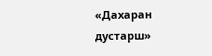«Дахаран дустарш»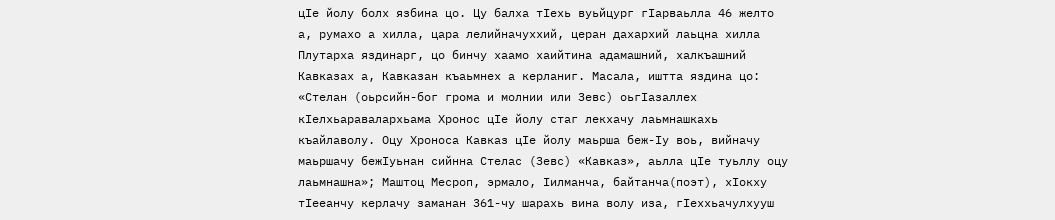цIе йолу болх язбина цо. Цу балха тIехь вуьйцург гIарваьлла 46 желто а, румахо а хилла, цара лелийначуххий, церан дахархий лаьцна хилла Плутарха яздинарг, цо бинчу хаамо хаийтина адамашний, халкъашний Кавказах а, Кавказан къаьмнех а керланиг. Масала, иштта яздина цо: «Стелан (оьрсийн-бог грома и молнии или Зевс) оьгIазаллех кIелхьаравалархьама Хронос цIе йолу стаг лекхачу лаьмнашкахь къайлаволу. Оцу Хроноса Кавказ цIе йолу маьрша беж-Iу воь, вийначу маьршачу бежIуьнан сийнна Стелас (Зевс) «Кавказ», аьлла цIе туьллу оцу лаьмнашна»; Маштоц Месроп, эрмало, Iилманча, байтанча(поэт), хIокху тIееанчу керлачу заманан 361-чу шарахь вина волу иза, гIеххьачулхууш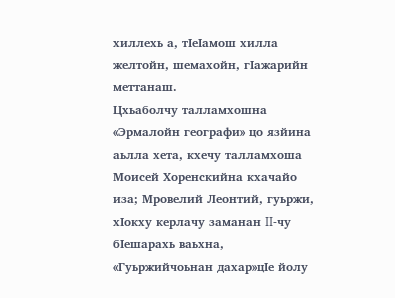хиллехь а, тIеIамош хилла желтойн, шемахойн, гIажарийн меттанаш.
Цхьаболчу талламхошна «Эрмалойн географи» цо язйина аьлла хета, кхечу талламхоша Моисей Хоренскийна кхачайо иза; Мровелий Леонтий, гуьржи, хIокху керлачу заманан II-чу бIешарахь ваьхна, «Гуьржийчоьнан дахар»цIе йолу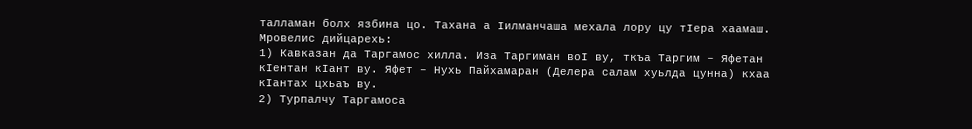талламан болх язбина цо. Тахана а Iилманчаша мехала лору цу тIера хаамаш.
Мровелис дийцарехь:
1) Кавказан да Таргамос хилла. Иза Таргиман воI ву, ткъа Таргим – Яфетан кIентан кIант ву. Яфет – Нухь Пайхамаран (Делера салам хуьлда цунна) кхаа кIантах цхьаъ ву.
2) Турпалчу Таргамоса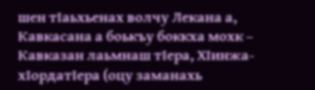шен тIаьхьенах волчу Лекана а, Кавкасана а боькъу боккха мохк – Кавказан лаьмнаш тIера, ХIинжа-хIордатIера (оцу заманахь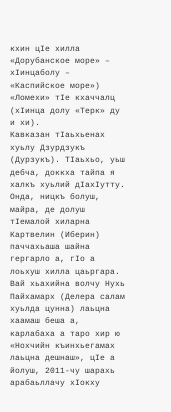кхин цIе хилла «Дорубанское море» – хIинцаболу – «Каспийское море») «Ломехи» тIе кхаччалц (хIинца долу «Терк» ду и хи).
Кавказан тIаьхьенах хуьлу Дзурдзукъ (Дурзукъ). ТIаьхьо, уьш дебча, доккха тайпа я халкъ хуьлий дIахIутту. Онда, ницкъ болуш, майра, де долуш тIемалой хиларна Картвелин (Иберин) паччахьаша шайна гергарло а, гIо а лоьхуш хилла цаьргара.
Вай хьахийна волчу Нухь Пайхамарх (Делера салам хуьлда цунна) лаьцна хаамаш беша а, карлабаха а таро хир ю «Нохчийн къинхьегамах лаьцна дешнаш», цIе а йолуш, 2011-чу шарахь арабаьллачу хIокху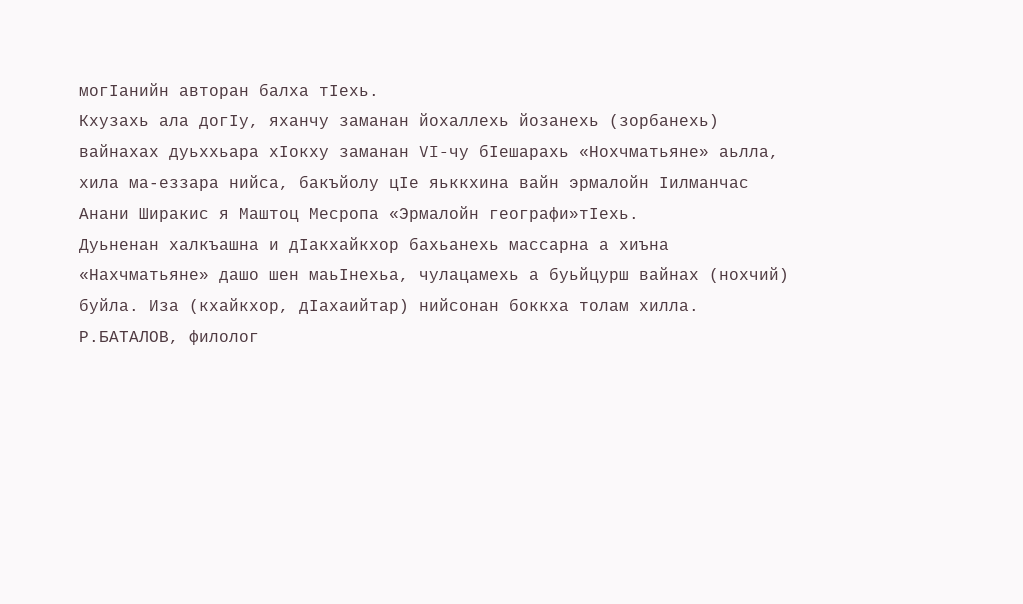могIанийн авторан балха тIехь.
Кхузахь ала догIу, яханчу заманан йохаллехь йозанехь (зорбанехь) вайнахах дуьххьара хIокху заманан VI-чу бIешарахь «Нохчматьяне» аьлла, хила ма-еззара нийса, бакъйолу цIе яьккхина вайн эрмалойн Iилманчас Анани Ширакис я Маштоц Месропа «Эрмалойн географи»тIехь.
Дуьненан халкъашна и дIакхайкхор бахьанехь массарна а хиъна «Нахчматьяне» дашо шен маьIнехьа, чулацамехь а буьйцурш вайнах (нохчий) буйла. Иза (кхайкхор, дIахаийтар) нийсонан боккха толам хилла.
Р.БАТАЛОВ, филолог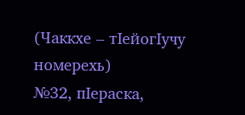(Чаккхе – тIейогIучу номерехь)
№32, пIераска,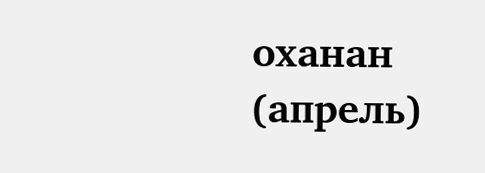оханан (апрель)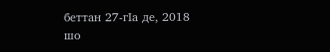беттан 27-гIа де, 2018 шо